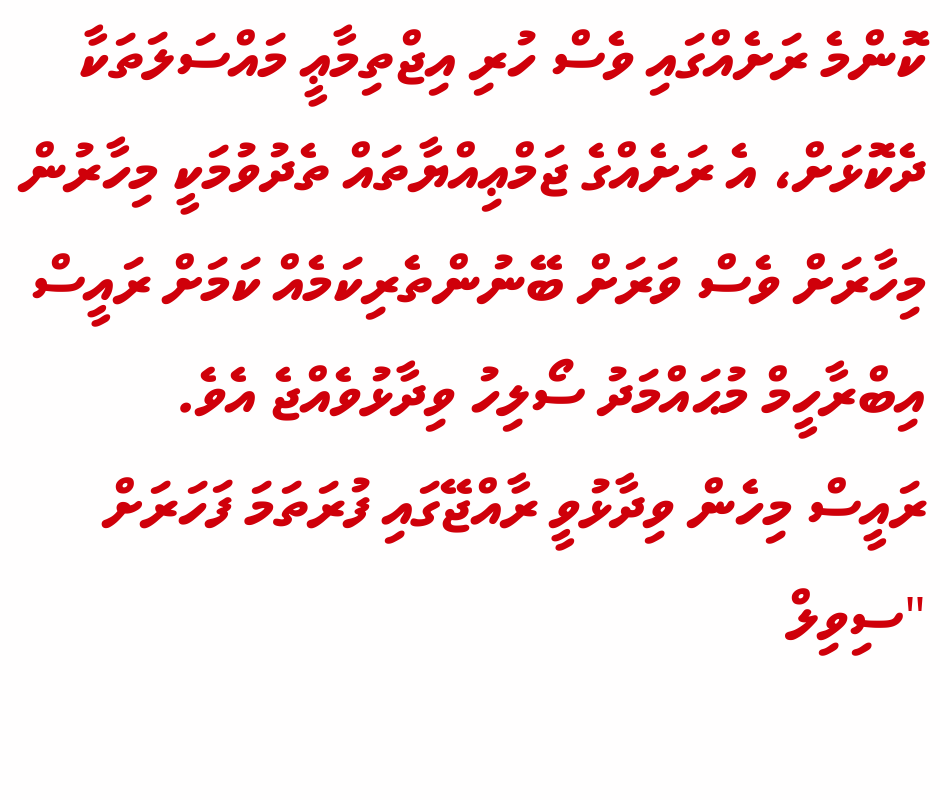ކޮންމެ ރަށެއްގައި ވެސް ހުރި އިޖްތިމާޢީ މައްސަލަތަކާ ދެކޮޅަށް، އެ ރަށެއްގެ ޖަމްޢިއްޔާތައް ތެދުވުމަކީ މިހާރުން މިހާރަށް ވެސް ވަރަށް ބޭނުންތެރިކަމެއް ކަމަށް ރައީސް އިބްރާހީމް މުޙައްމަދު ސޯލިހު ވިދާޅުވެއްޖެ އެވެ.
ރައީސް މިހެން ވިދާޅުވީ ރާއްޖޭގައި ފުރަތަމަ ފަހަރަށް "ސިވިލް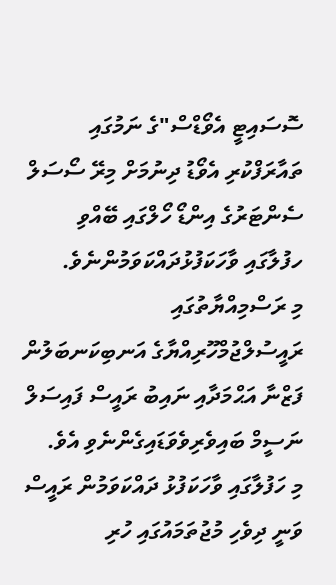ސޮސައިޓީ އެވޯޑްސް"ގެ ނަމުގައި ތައާރަފްކުރި އެވޯޑު ދިނުމަށް މިރޭ ސޯސަލް ސެންޓަރުގެ އިންޑޯ ހޯލްގައި ބޭއްވި ހފުލާގައި ވާހަކަފުޅުދައްކަވަމުންނެވެ.
މި ރަސްމިއްޔާތުގައި ރައީސުލްޖުމްހޫރިއްޔާގެ އަނބިކަނބަލުން ފަޒްނާ އަޙްމަދާއި ނައިބު ރައީސް ފައިސަލް ނަސީމް ބައިވެރިވެވަޑައިގެންނެވި އެވެ.
މި ހަފުލާގައި ވާހަކަފުޅު ދައްކަވަމުން ރައީސް ވަނީ ދިވެހި މުޖުތަމައުގައި ހުރި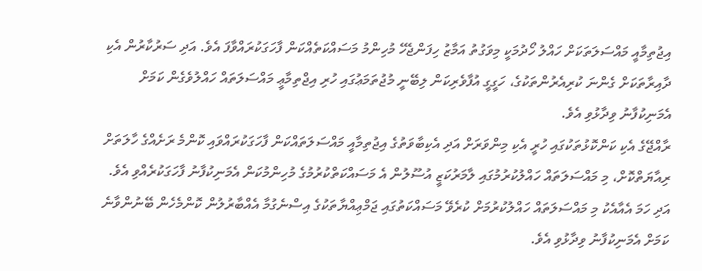އިޖުތިމާއީ މައްސަލަތަކަށް ހައްލު ހޯދުމަކީ މިވަގުތު އަމާޒު ހިފަންޖެހޭ މުހިންމު މަސައްކަތެއްކަން ފާހަގަކުރައްވާފަ އެވެ. އަދި ސަރުކާރުން އެކި ދާއިރާތަކަށް ގެންނަ ކުރިއެރުންތަކުގެ، ހަގީގީ އުފާވެރިކަން ލިބޭނީ މުޖުތަމަޢުގައި ހުރި އިޖްތިމާޢީ މައްސަލަތައް ހައްލުވެގެން ކަމަށް އެމަނިކުފާނު ވިދާޅުވި އެވެ.
ރާއްޖޭގެ އެކި ކަންކޮޅުތަކުގައި ހުރީ އެކި މިންވަރަށް އަދި އެކިބާވަތުގެ އިޖުތިމާއީ މައްސަލަތައްކަން ފާހަގަކުރައްވައި ކޮންމެ ރަށެއްގެ ހާލަތަށް ރިއާޔަތްކޮށް، މި މައްސަލަތައް ހައްލުކުރުމުގައި ލާމަރުކަޒީ އުސޫލުން އެ މަސައްކަތްކުރުމުގެ މުހިންމުކަން އެމަނިކުފާނު ފާހަގަކުރެއްވި އެވެ. އަދި ހަމަ އެއާއެކު މި މައްސަލަތައް ހައްލުކުރުމަށް ކުރެވޭ މަސައްކަތުގައި ޖަމްޢިއްޔާތަކުގެ އިސްނެގުމާ އެއްބާރުލުން ކޮންމެހެން ބޭނުންވާނެ ކަމަށް އެމަނިކުފާނު ވިދާޅުވި އެވެ.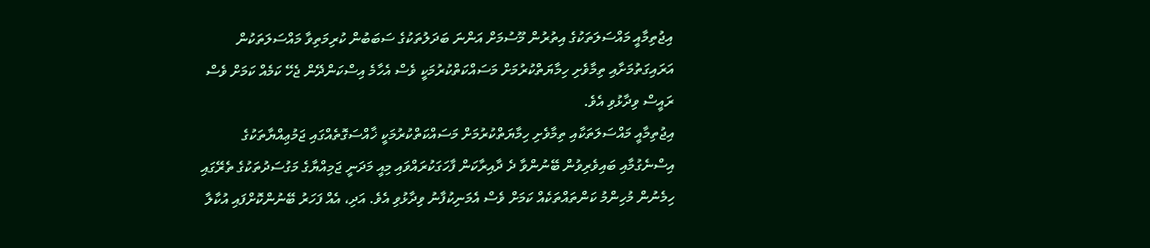އިޖުތިމާއީ މައްސަލަތަކުގެ އިތުރުން މޫސުމަށް އަންނަ ބަދަލުތަކުގެ ސަބަބުން ކުރިމަތިވާ މައްސަލަތަކުން އަރައިގަތުމަށާއި ތިމާވެށި ހިމާޔަތްކުރުމަށް މަސައްކަތްކުރުމަކީ ވެސް އެހާމެ އިސްކަންދޭން ޖެހޭ ކަމެއް ކަމަށް ވެސް ރައީސް ވިދާޅުވި އެވެ.
އިޖުތިމާއީ މައްސަލަތަކާއި ތިމާވެށި ހިމާޔަތްކުރުމަށް މަސައްކަތްކުރުމަކީ ޚާއްސަގޮތެއްގައި ޖަމުޢިއްޔާތަކުގެ އިސްނެގުމާއި ބައިވެރިވުން ބޭނުންވާ ދެ ދާއިރާކަން ފާހަގަކުރައްވައި މިއީ މަދަނީ ޖަމިއްޔާގެ މަގުސަދުތަކުގެ ތެރޭގައި ހިމެނުން މުހިންމު ކަންތައްތަކެއް ކަމަށް ވެސް އެމަނިކުފާނު ވިދާޅުވި އެވެ. އަދި، އެއް ފަހަރު ބޭނުންކޮށްފައި އުކާލާ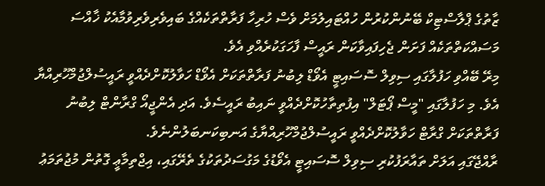ޒާތުގެ ޕްލާސްޓިކް ބޭނުންކުރުން ހުއްޓައިލުމަށް ވެސް ހުރިހާ ފަރާތްތަކެއްގެ ބައިވެރިވެރިވުމާއެކު ޚާއްސަ މަސައްކަތްތަކެއް ފަށަން ޖެހިފައިވާކަން ރައީސް ފާހަގަކުރެއްވި އެވެ.
މިރޭ ބޭއްވި ހަފުލާގައި ސިވިލް ސޮސައިޓީ އެވޯޑް ލިބުނު ފަރާތްތަކަށް އެވޯޑް ހަވާލުކޮށްދެއްވީ ރައީސުލްޖުމްހޫރިއްޔާ އެވެ. މި ހަފުލާގައި "މީސް ޕޯޓަލް" އިފުތިތާހުކޮށްދެއްވީ ނައިބު ރައީސެވެ. އަދި އެންޖީއޯ ގްރާންޓް ލިބުނު ފަރާތްތަކަށް ގްރާޓް ހަވާލުކޮށްދެއްވީ ރައީސުލްޖުމްހޫރިއްޔާގެ އަނބިކަނބަލުންނެވެ.
ރާއްޖޭގައި އަލަށް ތައާރަފުކުރި ސިވިލް ސޮސައިޓީ އެވޯޑުގެ މަގުސަދުތަކުގެ ތެރޭގައި، އިޖްތިމާޢީ ގޮތުން މުޖުތަމަޢު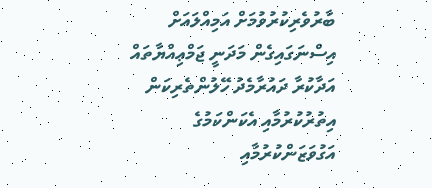ބާރުވެރިކުރުވުމަށް އަމިއްލައަށް އިސްނަގައިގެން މަދަނީ ޖަމްޢިއްޔާތައް އަދާކުރާ ދައުރާމެދު ހޭލުންތެރިކަން އިތުރުކުރުމާއި އެކަންކަމުގެ އަގުވަޒަންކުރުމާއި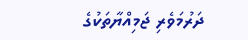ދަރުމަވެރި ޖަމިއްޔާތަކުގެ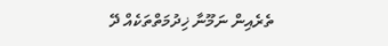ތެރެއިން ނަމޫނާ ޚިދުމަތްތަކެއް ދޭ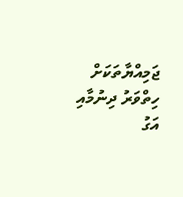ޖަމިއްޔާތަކަށް ހިތްވަރު ދިނުމާއި އަގު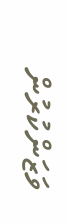ވަޒަންކުރުން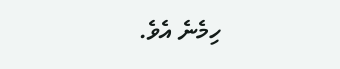ހިމެނެ އެވެ.